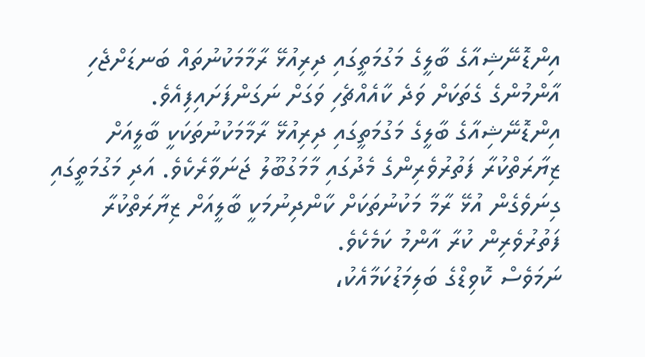އިންޑޮނޭޝިއާގެ ބާލީގެ މަގުމަތީގައި ދިރިއުޅޭ ރާމާމަކުނުތައް ބަނޑަށްޖެހި އާންމުންގެ ގެތަކަށް ވަދެ ކާއެއްޗެހި ވަގަށް ނަގަންފަށައިފިއެވެ.
އިންޑޮނޭޝިއާގެ ބާލީގެ މަގުމަތީގައި ދިރިއުޅޭ ރާމާމަކުނުތަކަކީ ބާލީއަށް ޒިޔާރަތްކުރާ ފަތުރުވެރިންގެ މެދުގައި މާމަގުބޫލު ޖަނަވާރެކެވެ. އަދި މަގުމަތީގައި ގިނަވެގެން އުޅޭ ރާމާ މަކުނުތަކަށް ކާންދިނުމަކީ ބާލީއަށް ޒިޔާރަތްކުރާ ފަތުރުވެރިން ކުރާ އާންމު ކަމެކެވެ.
ނަމަވެސް ކޮވިޑްގެ ބަލިމަޑުކަމާއެކު،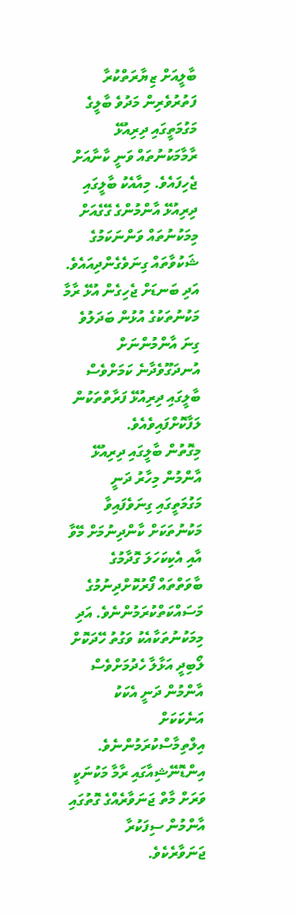ބާލީއަށް ޒިޔާރަތްކުރާ ފަތުރުވެރިން މަދުވެ ބާލީގެ މަގުމަތީގައި ދިރިއުޅޭ ރާމާމަކުނުތައް ވަނީ ކާނާއަށް ޖެހިފައެވެ. މިއާއެކު ބާލީގައި ދިރިއުޅޭ އާންމުންގެ ގޭގެއަށް މިމަކުނުތައް ވަންނަކަމުގެ ޝަކުވާތައް ގިނަވެގެންދިއައެވެ. އަދި ބަނޑަށް ޖެހިގެން އުޅޭ ރާމާ މަކުނުތަކުގެ އުޅުން ބަދަލުވެ ގިނަ އާންމުންނަށް އުނދަގޫވެދާނެ ކަމަށްވެސް ބާލީގައި ދިރިއުޅޭ ފަރާތްތަކުން ލަފާކޮށްފައިވެއެވެ.
މިގޮތުން ބާލީގައި ދިރިއުޅޭ އާންމުން މިހާރު ދަނީ މަގުމަތީގައި ގިނަވެފައިވާ މަކުނުތަކަށް ކާންދިނުމަށް މޭވާ އާއި އެކިކަހަލަ ގޮދާމުގެ ބާވަތްތައް ފޯރުކޮށްދިނުމުގެ މަސައްކަތްކުރަމުންނެވެ. އަދި މިމަކުނުތަކާއެކު ވަގުތު ހޭދަކޮށް ލޯބިދީ އަޅާލާ ހެދުމަށްވެސް އާންމުން ދަނީ އެކަކު އަނެކަކަށް އިލްތިމާސްކުރަމުންނެވެ.
އިންޑޮނޭޝިއާގައި ރާމާ މަކުނަކީ ވަރަށް މާތް ޖަނަވާރެއްގެ ގޮތުގައި އާންމުން ސިފަކުރާ ޖަނަވާރެކެވެ.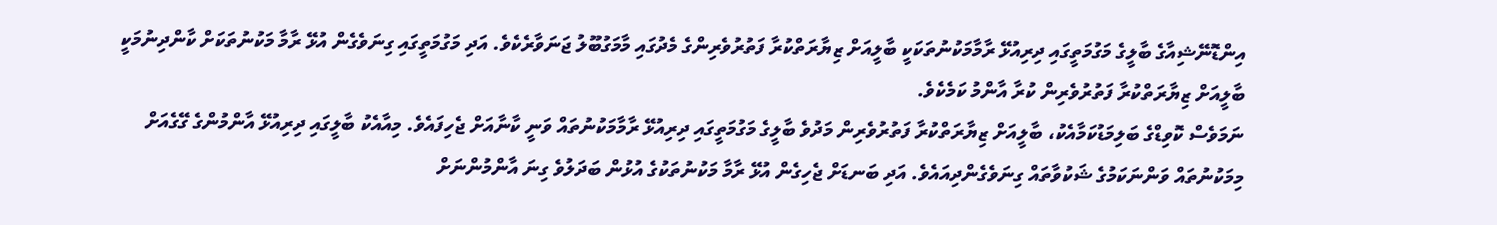އިންޑޮނޭޝިއާގެ ބާލީގެ މަގުމަތީގައި ދިރިއުޅޭ ރާމާމަކުނުތަކަކީ ބާލީއަށް ޒިޔާރަތްކުރާ ފަތުރުވެރިންގެ މެދުގައި މާމަގުބޫލު ޖަނަވާރެކެވެ. އަދި މަގުމަތީގައި ގިނަވެގެން އުޅޭ ރާމާ މަކުނުތަކަށް ކާންދިނުމަކީ ބާލީއަށް ޒިޔާރަތްކުރާ ފަތުރުވެރިން ކުރާ އާންމު ކަމެކެވެ.
ނަމަވެސް ކޮވިޑްގެ ބަލިމަޑުކަމާއެކު، ބާލީއަށް ޒިޔާރަތްކުރާ ފަތުރުވެރިން މަދުވެ ބާލީގެ މަގުމަތީގައި ދިރިއުޅޭ ރާމާމަކުނުތައް ވަނީ ކާނާއަށް ޖެހިފައެވެ. މިއާއެކު ބާލީގައި ދިރިއުޅޭ އާންމުންގެ ގޭގެއަށް މިމަކުނުތައް ވަންނަކަމުގެ ޝަކުވާތައް ގިނަވެގެންދިއައެވެ. އަދި ބަނޑަށް ޖެހިގެން އުޅޭ ރާމާ މަކުނުތަކުގެ އުޅުން ބަދަލުވެ ގިނަ އާންމުންނަށް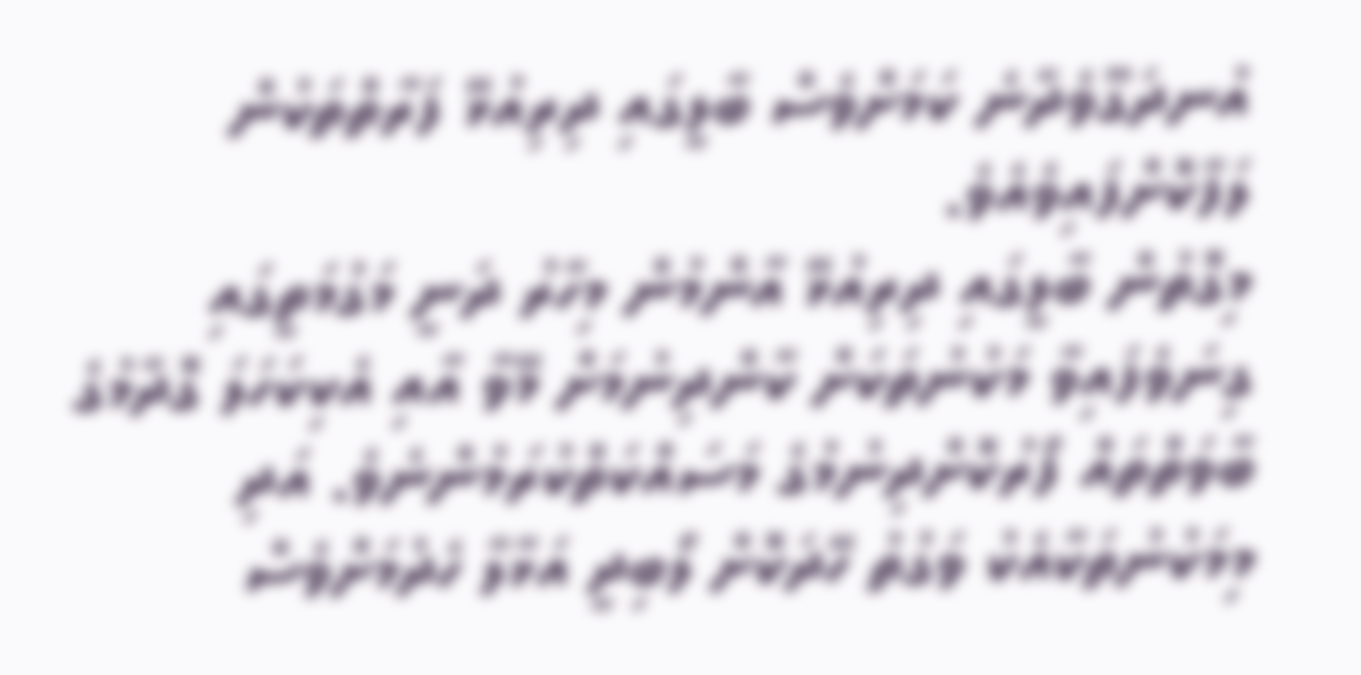އުނދަގޫވެދާނެ ކަމަށްވެސް ބާލީގައި ދިރިއުޅޭ ފަރާތްތަކުން ލަފާކޮށްފައިވެއެވެ.
މިގޮތުން ބާލީގައި ދިރިއުޅޭ އާންމުން މިހާރު ދަނީ މަގުމަތީގައި ގިނަވެފައިވާ މަކުނުތަކަށް ކާންދިނުމަށް މޭވާ އާއި އެކިކަހަލަ ގޮދާމުގެ ބާވަތްތައް ފޯރުކޮށްދިނުމުގެ މަސައްކަތްކުރަމުންނެވެ. އަދި މިމަކުނުތަކާއެކު ވަގުތު ހޭދަކޮށް ލޯބިދީ އަޅާލާ ހެދުމަށްވެސް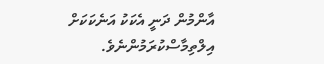އާންމުން ދަނީ އެކަކު އަނެކަކަށް އިލްތިމާސްކުރަމުންނެވެ.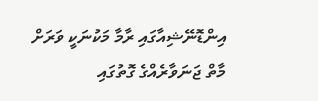އިންޑޮނޭޝިއާގައި ރާމާ މަކުނަކީ ވަރަށް މާތް ޖަނަވާރެއްގެ ގޮތުގައި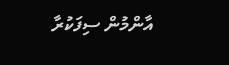އާންމުން ސިފަކުރާ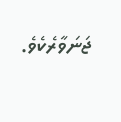ޖަނަވާރެކެވެ.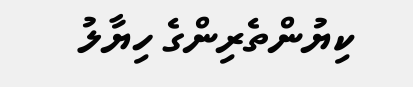ކިޔުންތެރިންގެ ހިޔާލު